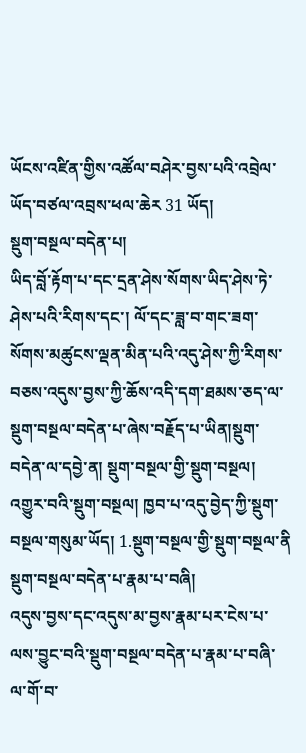ཡོངས་འཛིན་གྱིས་འཚོལ་བཤེར་བྱས་པའི་འབྲེལ་ཡོད་བཙལ་འབྲས་ཕལ་ཆེར 31 ཡོད།
སྡུག་བསྔལ་བདེན་པ།
ཡིད་བློ་རྟོག་པ་དང་དྲན་ཤེས་སོགས་ཡིད་ཤེས་ཏེ་ཤེས་པའི་རིགས་དང་། ལོ་དང་ཟླ་བ་གང་ཟག་སོགས་མཚུངས་ལྡན་མིན་པའི་འདུ་ཤེས་ཀྱི་རིགས་བཅས་འདུས་བྱས་ཀྱི་ཆོས་འདི་དག་ཐམས་ཅད་ལ་སྡུག་བསྔལ་བདེན་པ་ཞེས་བརྗོད་པ་ཡིན།སྡུག་བདེན་ལ་དབྱེ་ན། སྡུག་བསྔལ་གྱི་སྡུག་བསྔལ། འགྱུར་བའི་སྡུག་བསྔལ། ཁྱབ་པ་འདུ་བྱེད་ཀྱི་སྡུག་བསྔལ་གསུམ་ཡོད། 1.སྡུག་བསྔལ་གྱི་སྡུག་བསྔལ་ནི
སྡུག་བསྔལ་བདེན་པ་རྣམ་པ་བཞི།
འདུས་བྱས་དང་འདུས་མ་བྱས་རྣམ་པར་ངེས་པ་ལས་བྱུང་བའི་སྡུག་བསྔལ་བདེན་པ་རྣམ་པ་བཞི་ལ་གོ་བ་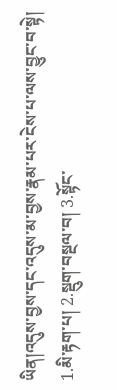ཡིན།འདུས་བྱས་དང་འདུས་མ་བྱས་རྣམ་པར་ངེས་པ་ལས་བྱུང་བ་སྟེ། 1.མི་རྟག་པ། 2.སྡུག་བསྔལ་བ། 3.སྟོང་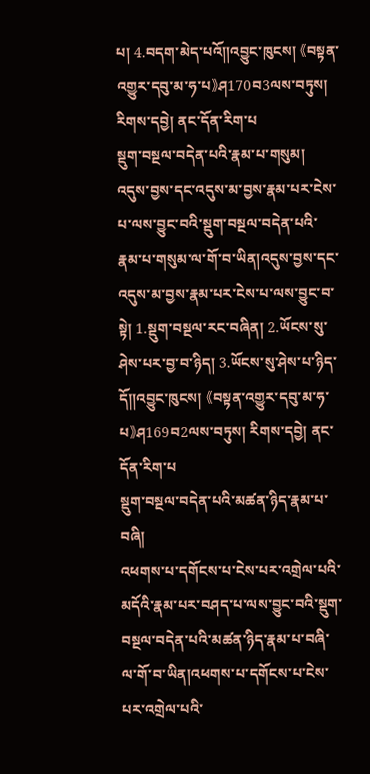པ། 4.བདག་མེད་པའོ༎འབྱུང་ཁུངས། 《བསྟན་འགྱུར་དབུ་མ་ཧ་པ》ཤ170བ3ལས་བཏུས། རིགས་དབྱེ། ནང་དོན་རིག་པ
སྡུག་བསྔལ་བདེན་པའི་རྣམ་པ་གསུམ།
འདུས་བྱས་དང་འདུས་མ་བྱས་རྣམ་པར་ངེས་པ་ལས་བྱུང་བའི་སྡུག་བསྔལ་བདེན་པའི་རྣམ་པ་གསུམ་ལ་གོ་བ་ཡིན།འདུས་བྱས་དང་འདུས་མ་བྱས་རྣམ་པར་ངེས་པ་ལས་བྱུང་བ་སྟེ། 1.སྡུག་བསྔལ་རང་བཞིན། 2.ཡོངས་སུ་ཤེས་པར་བྱ་བ་ཉིད། 3.ཡོངས་སུ་ཤེས་པ་ཉིད་དོ༎འབྱུང་ཁུངས། 《བསྟན་འགྱུར་དབུ་མ་ཧ་པ》ཤ169བ2ལས་བཏུས། རིགས་དབྱེ། ནང་དོན་རིག་པ
སྡུག་བསྔལ་བདེན་པའི་མཚན་ཉིད་རྣམ་པ་བཞི།
འཕགས་པ་དགོངས་པ་ངེས་པར་འགྲེལ་པའི་མདོའི་རྣམ་པར་བཤད་པ་ལས་བྱུང་བའི་སྡུག་བསྔལ་བདེན་པའི་མཚན་ཉིད་རྣམ་པ་བཞི་ལ་གོ་བ་ཡིན།འཕགས་པ་དགོངས་པ་ངེས་པར་འགྲེལ་པའི་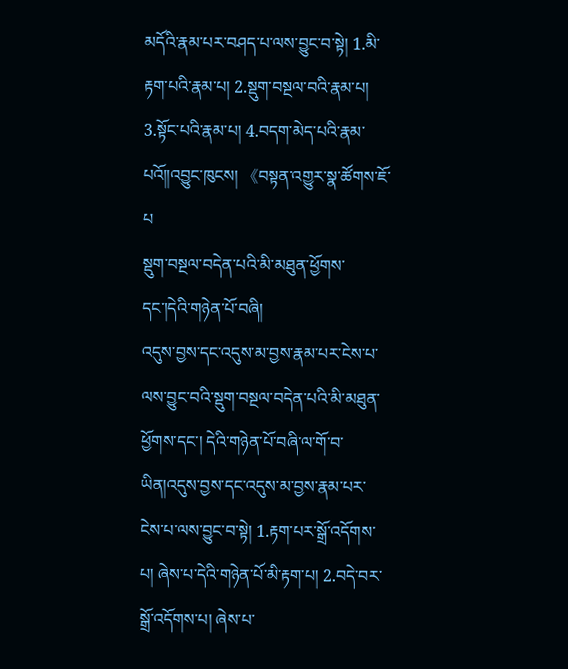མདོའི་རྣམ་པར་བཤད་པ་ལས་བྱུང་བ་སྟེ། 1.མི་རྟག་པའི་རྣམ་པ། 2.སྡུག་བསྔལ་བའི་རྣམ་པ། 3.སྟོང་པའི་རྣམ་པ། 4.བདག་མེད་པའི་རྣམ་པའོ༎འབྱུང་ཁུངས། 《བསྟན་འགྱུར་སྣ་ཚོགས་ཇོ་པ
སྡུག་བསྔལ་བདེན་པའི་མི་མཐུན་ཕྱོགས་དང་།དེའི་གཉེན་པོ་བཞི།
འདུས་བྱས་དང་འདུས་མ་བྱས་རྣམ་པར་ངེས་པ་ལས་བྱུང་བའི་སྡུག་བསྔལ་བདེན་པའི་མི་མཐུན་ཕྱོགས་དང་། དེའི་གཉེན་པོ་བཞི་ལ་གོ་བ་ཡིན།འདུས་བྱས་དང་འདུས་མ་བྱས་རྣམ་པར་ངེས་པ་ལས་བྱུང་བ་སྟེ། 1.རྟག་པར་སྒྲོ་འདོགས་པ། ཞེས་པ་དེའི་གཉེན་པོ་མི་རྟག་པ། 2.བདེ་བར་སྒྲོ་འདོགས་པ། ཞེས་པ་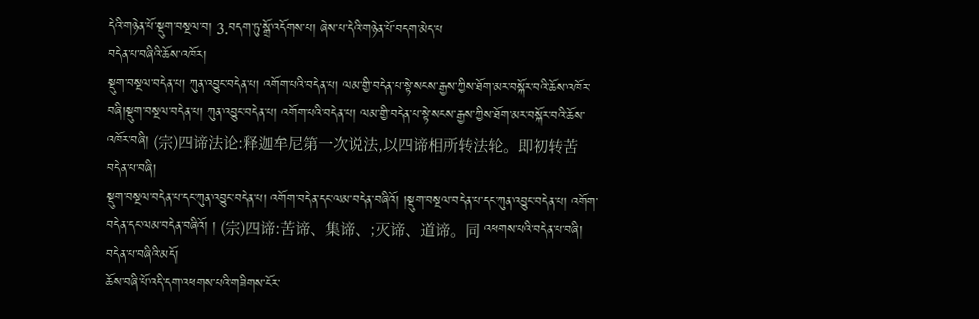དེའི་གཉེན་པོ་སྡུག་བསྔལ་བ། 3.བདག་ཏུ་སྒྲོ་འདོགས་པ། ཞེས་པ་དེའི་གཉེན་པོ་བདག་མེད་པ
བདེན་པ་བཞིའི་ཆོས་འཁོར།
སྡུག་བསྔལ་བདེན་པ། ཀུན་འབྱུང་བདེན་པ། འགོག་པའི་བདེན་པ། ལམ་གྱི་བདེན་པ་སྟེ་སངས་རྒྱས་ཀྱིས་ཐོག་མར་བསྐོར་བའི་ཆོས་འཁོར་བཞི།སྡུག་བསྔལ་བདེན་པ། ཀུན་འབྱུང་བདེན་པ། འགོག་པའི་བདེན་པ། ལམ་གྱི་བདེན་པ་སྟེ་སངས་རྒྱས་ཀྱིས་ཐོག་མར་བསྐོར་བའི་ཆོས་འཁོར་བཞི། (宗)四谛法论:释迦牟尼第一次说法,以四谛相所转法轮。即初转苦
བདེན་པ་བཞི།
སྡུག་བསྔལ་བདེན་པ་དང་ཀུན་འབྱུང་བདེན་པ། འགོག་བདེན་དང་ལམ་བདེན་བཞིའོ། །སྡུག་བསྔལ་བདེན་པ་དང་ཀུན་འབྱུང་བདེན་པ། འགོག་བདེན་དང་ལམ་བདེན་བཞིའོ། ། (宗)四谛:苦谛、集谛、;灭谛、道谛。同 འཕགས་པའི་བདེན་པ་བཞི།
བདེན་པ་བཞིའི་མདོ།
ཆོས་བཞི་པོ་འདི་དག་འཕགས་པའི་གཟིགས་ངོར་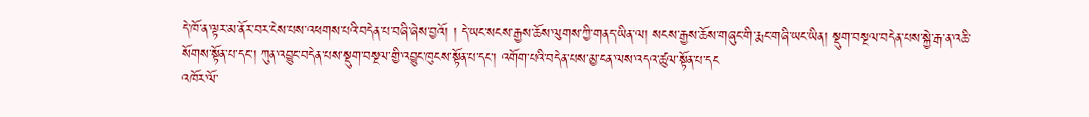དེ་ཁོ་ན་ལྟར་མ་ནོར་བར་ངེས་པས་འཕགས་པའི་བདེན་པ་བཞི་ཞེས་བྱའོ། ། དེ་ཡང་སངས་རྒྱས་ཆོས་ལུགས་ཀྱི་གནད་ཡིན་ལ། སངས་རྒྱས་ཆོས་གཞུང་གི་རྨང་གཞི་ཡང་ཡིན། སྡུག་བསྔལ་བདེན་པས་སྐྱེ་རྒ་ན་འཆི་སོགས་སྟོན་པ་དང་། ཀུན་འབྱུང་བདེན་པས་སྡུག་བསྔལ་གྱི་འབྱུང་ཁུངས་སྟོན་པ་དང་། འགོག་པའི་བདེན་པས་མྱ་ངན་ལས་འདའ་ཚུལ་སྟོན་པ་དང
འཁོར་ལོ་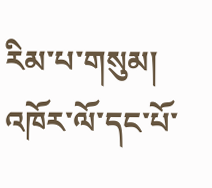རིམ་པ་གསུམ།
འཁོར་ལོ་དང་པོ་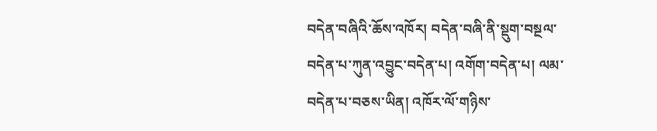བདེན་བཞིའི་ཆོས་འཁོར། བདེན་བཞི་ནི་སྡུག་བསྔལ་བདེན་པ་ཀུན་འབྱུང་བདེན་པ། འགོག་བདེན་པ། ལམ་བདེན་པ་བཅས་ཡིན། འཁོར་ལོ་གཉིས་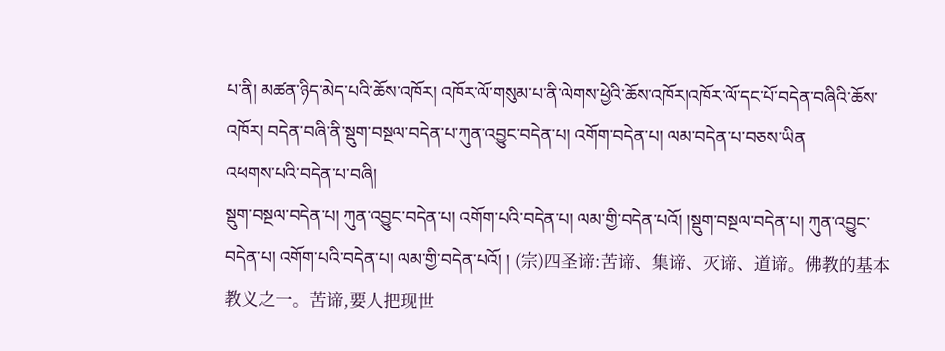པ་ནི། མཚན་ཉིད་མེད་པའི་ཆོས་འཁོར། འཁོར་ལོ་གསུམ་པ་ནི་ལེགས་ཕྱེའི་ཆོས་འཁོར།འཁོར་ལོ་དང་པོ་བདེན་བཞིའི་ཆོས་འཁོར། བདེན་བཞི་ནི་སྡུག་བསྔལ་བདེན་པ་ཀུན་འབྱུང་བདེན་པ། འགོག་བདེན་པ། ལམ་བདེན་པ་བཅས་ཡིན
འཕགས་པའི་བདེན་པ་བཞི།
སྡུག་བསྔལ་བདེན་པ། ཀུན་འབྱུང་བདེན་པ། འགོག་པའི་བདེན་པ། ལམ་གྱི་བདེན་པའོ། །སྡུག་བསྔལ་བདེན་པ། ཀུན་འབྱུང་བདེན་པ། འགོག་པའི་བདེན་པ། ལམ་གྱི་བདེན་པའོ། ། (宗)四圣谛:苦谛、集谛、灭谛、道谛。佛教的基本教义之一。苦谛,要人把现世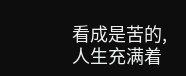看成是苦的,人生充满着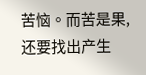苦恼。而苦是果,还要找出产生